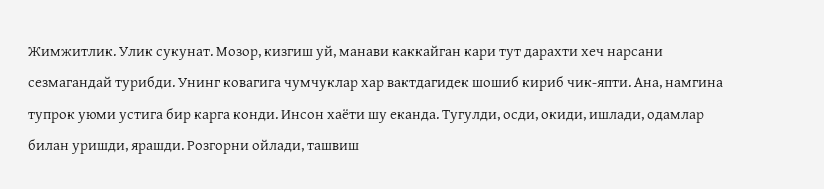Жимжитлик. Улик сукунат. Мозор, кизгиш уй, манави каккайган кари тут дарахти хеч нарсани сезмагандай турибди. Унинг ковагига чумчуклар хар вактдагидек шошиб кириб чик-япти. Ана, намгина тупрок уюми устига бир карга конди. Инсон хаёти шу еканда. Тугулди, осди, окиди, ишлади, одамлар билан уришди, ярашди. Розгорни ойлади, ташвиш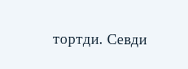тортди. Севди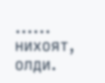...... нихоят, олди.